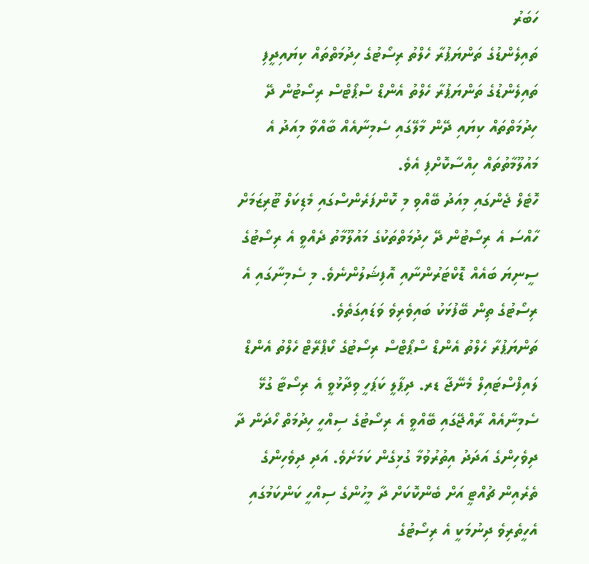ހަބަރު
ތައިލެންޑުގެ ތަންޔަޕުރާ ހެލްތު ރިސޯޓުގެ ހިދުމަތްތައް ކިޔައިދީފި
ތައިލެންޑުގެ ތަންޔަޕުރާ ހެލްތު އެންޑް ސްޕޯޓްސް ރިސޯޓުން ދޭ ހިދުމަތްތައް ކިޔައި ދޭން މާލޭގައި ސެމިނާއެއް ބާއްވާ މިއަދު އެ މައުލޫމާތުތައް ހިއްސާކޮށްފި އެވެ.
ހޮޓެލް ޖެންގައި މިއަދު ބޭއްވި މި ކޮންފަރެންސްގައި މެޑިކަލް ޓޫރިޒަމަށް ހާއްސަ އެ ރިސޯޓުން ދޭ ހިދުމަތްތަކުގެ މައުލޫމާތު ދެއްވީ އެ ރިސޯޓުގެ ސީނިޔަ ބައެއް ޑޮކްޓަރުންނާއި އޮފިޝަލުންނެވެ. މި ސެމިނާގައި އެ ރިސޯޓުގެ ތިން ބޭފުޅަކު ބައިވެރިވެ ވަޑައިގަތެވެ.
ތަންޔަޕުރާ ހެލްތު އެންޑް ސްޕޯޓްސް ރިސޯޓުގެ ކޯޕްރޭޓް ހެލްތު އެންޑް ލައިފްސްޓައިލް މެނޭޖާ ޑރ. ދިޕާލީ ކަޕަހީ ވިދާޅުވީ އެ ރިސޯޓާ ގުޅޭ ސެމިނާއެއް ރާއްޖޭގައި ބޭއްވީ އެ ރިސޯޓުގެ ސިއްހީ ހިދުމަތް ހޯދަން ދާ ދިވެހިންގެ އަދަދު އިތުރުވުމާ ގުޅިގެން ކަމަށެވެ. އަދި ދިވެހިންގެ ތެރެއިން ޗުއްޓީ އަށް ބެންކޮކަށް ދާ މީހުންގެ ސިއްހީ ކަންކަމުގައި އެހީތެރިވެ ދިނުމަކީ އެ ރިސޯޓުގެ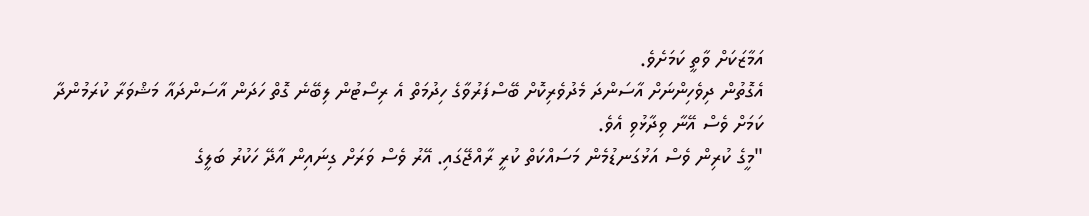އަމާޒަކަށް ވާތީ ކަމަށެވެ.
އެގޮތުން ދިވެހިންނަށް އާސަންދަ މެދުވެރިކޮށް ބޭސްފަރުވާގެ ހިދުމަތް އެ ރިސޯޓުން ލިބޭނެ ގޮތް ހަދަން އާސަންދައާ މަޝްވަރާ ކުރަމުންދާ ކަމަށް ވެސް އޭނާ ވިދާޅުވި އެވެ.
"މީގެ ކުރިން ވެސް އަޅުގަނޑުމެން މަސައްކަތް ކުރީ ރާއްޖޭގައި. އޭރު ވެސް ވަރަށް ގިނައިން އާދޭ ހަކުރު ބަލީގެ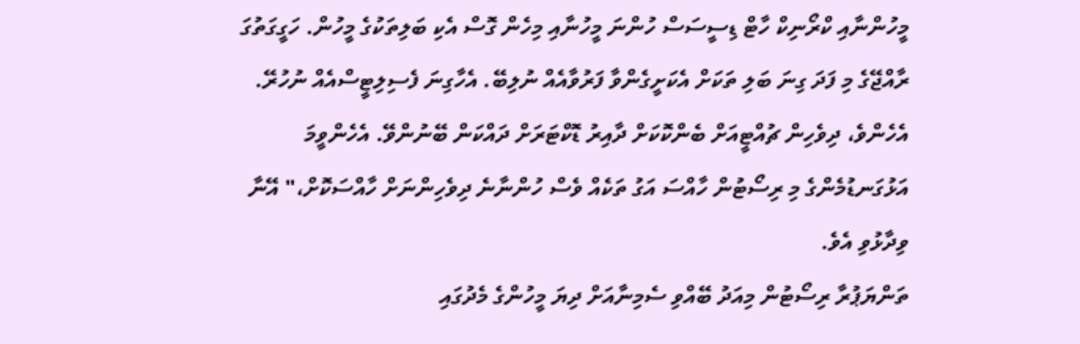މީހުންނާއި ކްރޯނިކް ހާޓް ޑިސީސަސް ހުންނަ މީހުނާއި މިހެން ގޮސް އެކި ބަލިތަކުގެ މީހުން. ހަގީގަތުގަ ރާއްޖޭގެ މި ފަދަ ގިނަ ބަލި ތަކަށް އެކަށީގެންވާ ފަރުވާއެއް ނުލިބޭ. އެހާގިނަ ފެސިލިޓީސްއެއް ނުހުރޭ. އެހެންވެ، ދިވެހިން ޗުއްޓީއަށް ބެންކޮކަށް ދާއިރު ޑޮކްޓަރަށް ދައްކަން ބޭނުންވޭ. އެހެންވީމަ އަޅުގަނޑުމެންގެ މި ރިސޯޓުން ހާއްސަ އަގު ތަކެއް ވެސް ހުންނާނެ ދިވެހިންނަށް ހާއްސަކޮށް،" އޭނާ ވިދާޅުވި އެވެ.
ތަންޔަޕުރާ ރިސޯޓުން މިއަދު ބޭއްވި ސެމިނާއަށް ދިޔަ މީހުންގެ މެދުގައި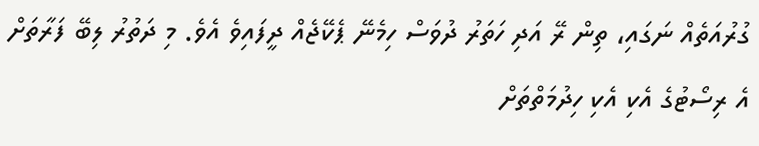ގުރުއަތެއް ނަގައި، ތިން ރޭ އަދި ހަތަރު ދުވަސް ހިމެނޭ ޕެކޭޖެއް ދީފައިވެ އެވެ. މި ދަތުރު ލިބޭ ފަރާތަށް އެ ރިސޯޓުގެ އެކި އެކި ހިދުމަތްތަށް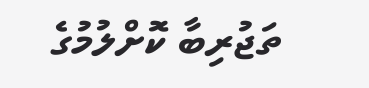ތަޖުރިބާ ކޮށްލުމުގެ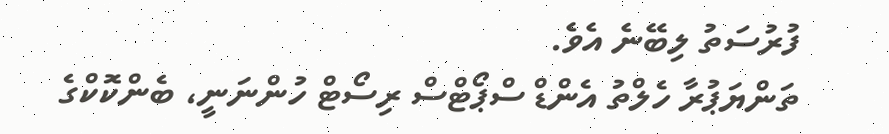ފުރުސަތު ލިބޭނެ އެވެ.
ތަންޔަޕުރާ ހެލްތު އެންޑް ސްޕޯޓްސް ރިސޯޓް ހުންނަނީ، ބެންކޮކްގެ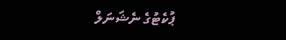ޕުކެޓުގެ ނެޝަނަލް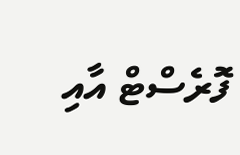ފޮރެސްޓް އާއި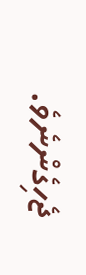ޖެހިގެންނެވެ.